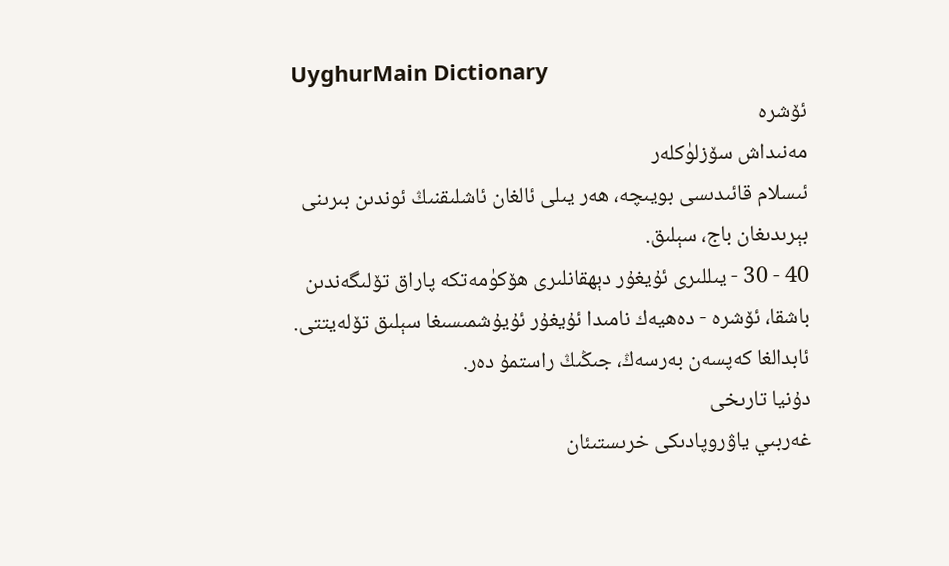UyghurMain Dictionary
ئۆشرە
مەنىداش سۆزلۈكلەر
ئىسلام قائىدىسى بويىچە، ھەر يىلى ئالغان ئاشلىقنىڭ ئوندىن بىرىنى بېرىدىغان باج، سېلىق.
40 - 30 - يىللىرى ئۇيغۇر دېھقانلىرى ھۆكۈمەتكە پاراق تۆلىگەندىن باشقا، ئۆشرە - دەھيەك نامىدا ئۇيغۇر ئۇيۇشمىسىغا سېلىق تۆلەيتتى. ئابدالغا كەپسەن بەرسەڭ، جىڭىڭ راستمۇ دەر.
دۇنيا تارىخى
غەربىي ياۋروپادىكى خرىستىئان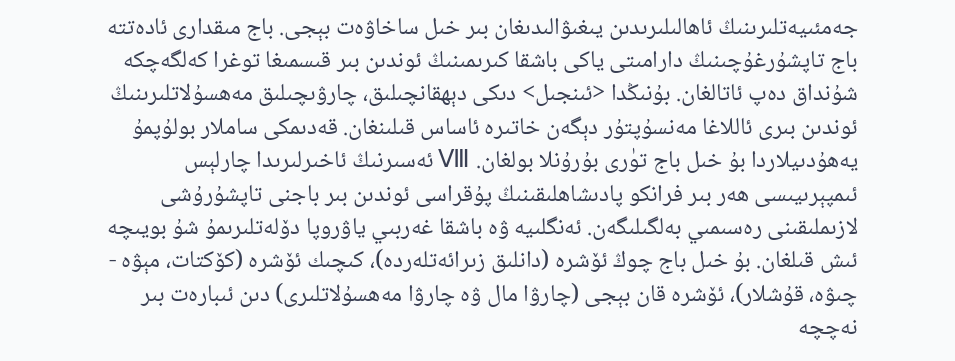جەمئىيەتلىرىنىڭ ئاھالىلىرىدىن يىغىۋالىدىغان بىر خىل ساخاۋەت بېجى. باج مىقدارى ئادەتتە باج تاپشۇرغۇچىنىڭ دارامىتى ياكى باشقا كىرىمىنىڭ ئوندىن بىر قىسمىغا توغرا كەلگەچكە شۇنداق دەپ ئاتالغان. بۇنىڭدا <ئىنجىل> دىكى دېھقانچىلىق، چارۋىچىلىق مەھسۇلاتلىرىنىڭ ئوندىن بىرى ئاللاغا مەنسۇپتۇر دېگەن خاتىرە ئاساس قىلىنغان. قەدىمكى ساملار بولۇپمۇ يەھۇدىيلاردا بۇ خىل باج تۈرى بۇرۇنلا بولغان. Ⅷ ئەسىرنىڭ ئاخىرلىرىدا چارلېس ئىمپېرىيىسى ھەر بىر فرانكو پادىشاھلىقىنىڭ پۇقراسى ئوندىن بىر باجنى تاپشۇرۇشى لازىملىقىنى رەسىمىي بەلگىلىگەن. ئەنگلىيە ۋە باشقا غەربىي ياۋروپا دۆلەتلىرىمۇ شۇ بويىچە ئىش قىلغان. بۇ خىل باج چوڭ ئۆشرە (دانلىق زىرائەتلەردە)، كىچىك ئۆشرە (كۆكتات، مېۋە - چىۋە، قۇشلار)، ئۆشرە قان بېجى (چارۋا مال ۋە چارۋا مەھسۇلاتلىرى) دىن ئىبارەت بىر نەچچە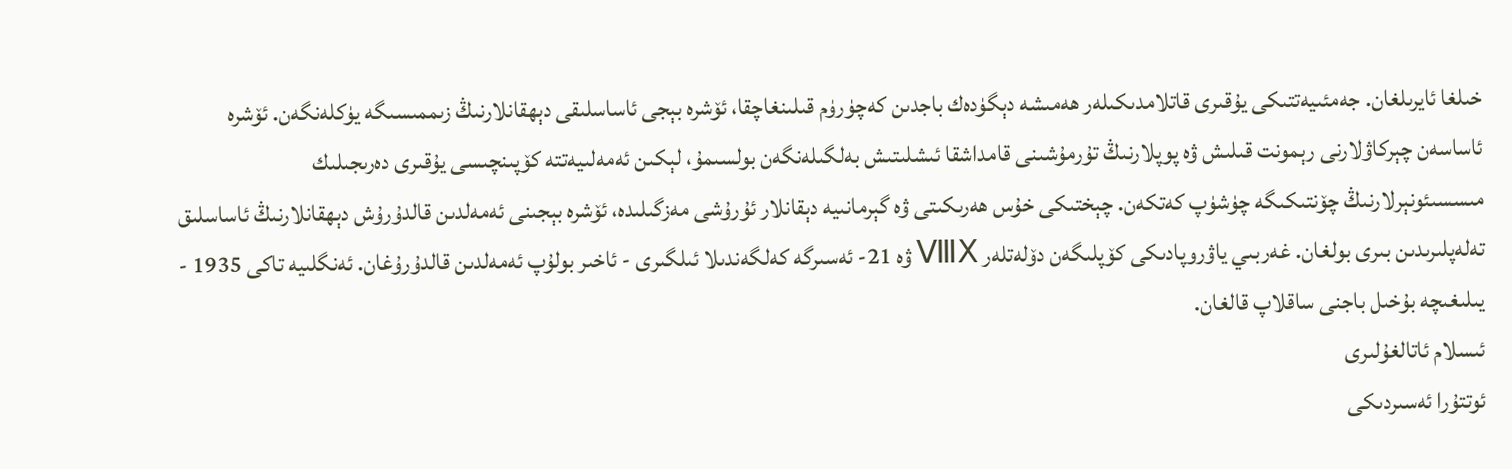خىلغا ئايرىلغان. جەمئىيەتتىكى يۇقىرى قاتلامدىكىلەر ھەمىشە دېگۈدەك باجدىن كەچۈرۈم قىلىنغاچقا، ئۆشرە بېجى ئاساسلىقى دېھقانلارنىڭ زىممىسىگە يۈكلەنگەن. ئۆشرە ئاساسەن چېركاۋلارنى رېمونت قىلىش ۋە پوپلارنىڭ تۇرمۇشىنى قامداشقا ئىشلىتىش بەلگىلەنگەن بولسىمۇ، لېكىن ئەمەلىيەتتە كۆپىنچىسى يۇقىرى دەرىجىلىك مىسسىئونېرلارنىڭ چۆنتىكىگە چۈشۈپ كەتكەن. چېختىكى خۇس ھەرىكىتى ۋە گېرمانىيە دېقانلار ئۇرۇشى مەزگىلىدە، ئۆشرە بېجىنى ئەمەلدىن قالدۇرۇش دېھقانلارنىڭ ئاساسلىق تەلەپلىرىدىن بىرى بولغان. غەربىي ياۋروپادىكى كۆپلىگەن دۆلەتلەر ⅧⅩ ۋە 21- ئەسىرگە كەلگەندىلا ئىلگىرى - ئاخىر بولۇپ ئەمەلدىن قالدۇرۇغان. ئەنگلىيە تاكى 1935 - يىلىغىچە بۇخىل باجنى ساقلاپ قالغان.
ئىسلام ئاتالغۇلىرى
ئوتتۇرا ئەسىردىكى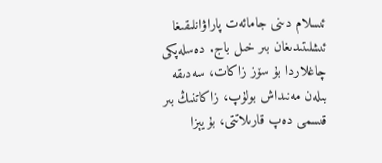ئىسلام دىنى جامائەت پاراۋانلىقىغا ئىشلىتىدىغان بىر خىل باج. دەسلەپكى چاغلاردا بۇ سۆز زاكات، سەدىقە بىلەن مەنىداش بولۇپ، زاكاتنىڭ بىر قىسمى دەپ قارىلاتتى، بۇ يېزا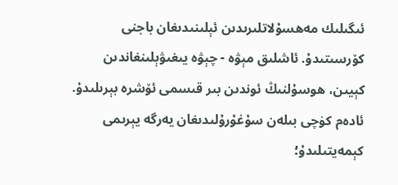ئىگىلىك مەھسۇلاتلىرىدىن ئېلىنىدىغان باجنى كۆرسىتىدۇ. ئاشلىق مېۋە - چېۋە يىغىۋېلىنغاندىن كېيىن، ھوسۇلنىڭ ئوندىن بىر قىسمى ئۆشرە بېرىلىدۇ. ئادەم كۈچى بىلەن سۇغۇرۇلىدىغان يەرگە يېرىمى كېمەيتىلىدۇ؛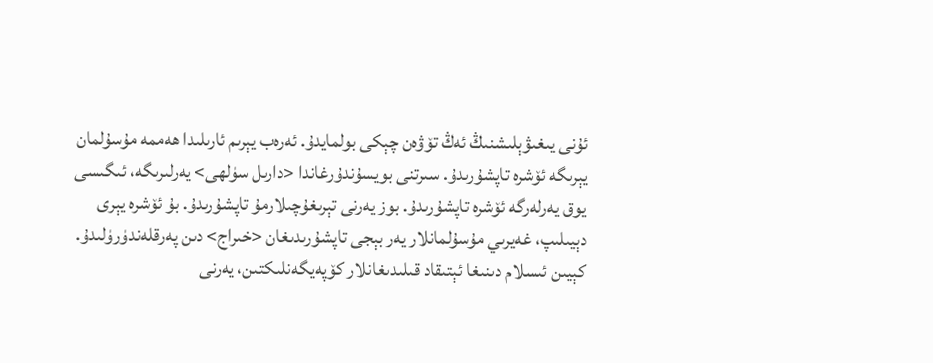ئۇنى يىغىۋېلىشنىڭ ئەڭ تۆۋەن چېكى بولمايدۇ. ئەرەب يېرىم ئارىلىدا ھەممە مۇسۇلمان يېرىگە ئۆشرە تاپشۇرىدۇ. سىرتنى بويسۇندۇرغاندا <دارىل سۈلھى> يەرلىرىگە، ئىگىسى يوق يەرلەرگە ئۆشرە تاپشۇرىدۇ. بوز يەرنى تېرىغۇچىلارمۇ تاپشۇرىدۇ. بۇ ئۆشرە يېرى دېيىلىپ، غەيرىي مۇسۇلمانلار يەر بېجى تاپشۇرىدىغان <خىراج> دىن پەرقلەندۈرۈلىدۇ. كېيىن ئىسلام دىنىغا ئېتىقاد قىلىدىغانلار كۆپەيگەنلىكتىن، يەرنى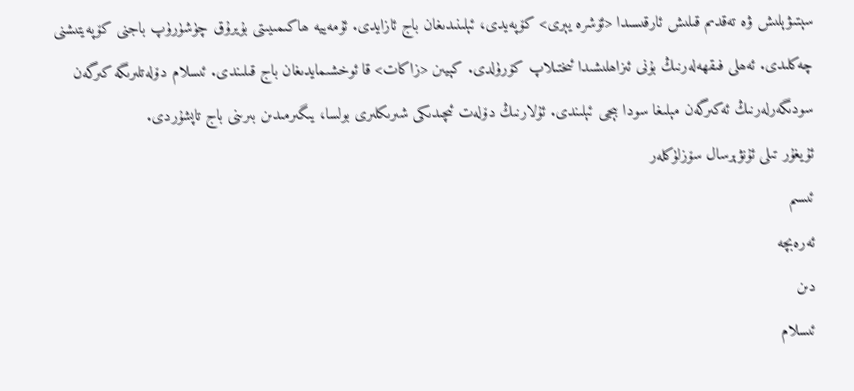سېتىۋېلىش ۋە تەقدىم قىلىش ئارقىسىدا <ئۆشرە يېرى> كۆپەيدى، ئېلىنىدىغان باج ئازايدى. ئۇمەييە ھاكىمىيىتى بۇيرۇق چۈشۈرۈپ باجنى كۆپەيتىشنى چەكلىدى. ئەھلى فىقھەلەرنىڭ بۇنى ئىزاھلىشىدا ئىختىلاپ كۆرۈلدى. كېيىن <زاكات> قا ئوخشىمايدىغان باج قىلىندى. ئىسلام دۆلەتلىرىگە كىرگەن سودىگەرلەرنىڭ ئەكىرگەن مېلىغا سودا بېجى ئېلىندى. ئۇلارنىڭ دۆلەت ئىچىدىكى شىرىكلىرى بولسا، يىگىرمىدىن بىرىنى باج تاپشۇردى.
ئۇيغۇر تىلى ئۇنۋېرسال سۆزلۈكلەر
ئىسىم
ئەرەبچە
دىن
ئىسلام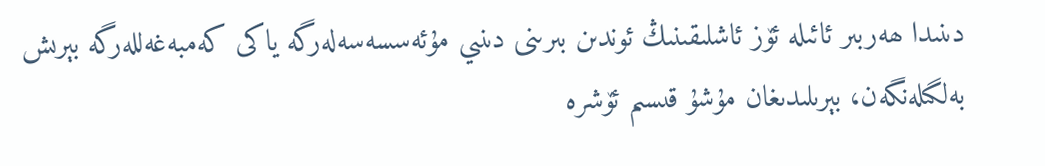دىنىدا ھەربىر ئائىلە ئۆز ئاشلىقىنىڭ ئوندىن بىرىنى دىنىي مۇئەسسەسەلەرگە ياكى كەمبەغەللەرگە بېرىش بەلگىلەنگەن، بېرىلىدىغان مۇشۇ قىسىم ئۆشرە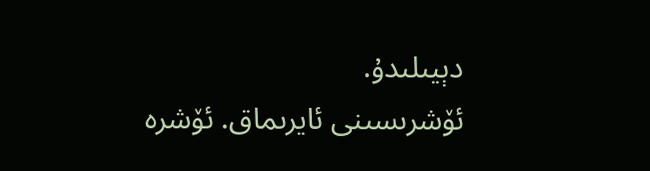دېيىلىدۇ.
ئۆشرىسىنى ئايرىماق. ئۆشرە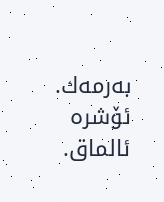بەرمەك. ئۆشرە ئالماق.